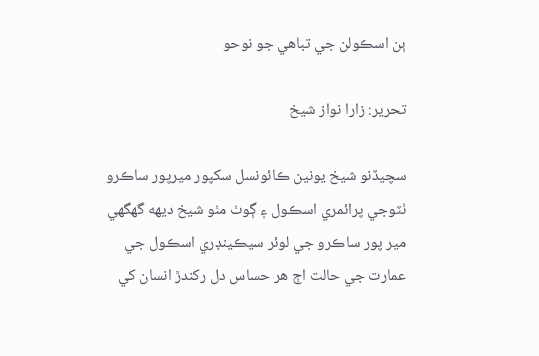ٻن اسڪولن جي تباهي جو نوحو

تحرير: زارا نواز شيخ

سچيڏنو شيخ يونين ڪائونسل سکپور ميرپور ساڪرو ٺٽوجي پرائمري اسڪول ۽ ڳوٺ مٺو شيخ ديهه گهگهي مير پور ساڪرو جي لوئر سيڪينڊري اسڪول جي عمارت جي حالت اڄ هر حساس دل رکندڙ انسان کي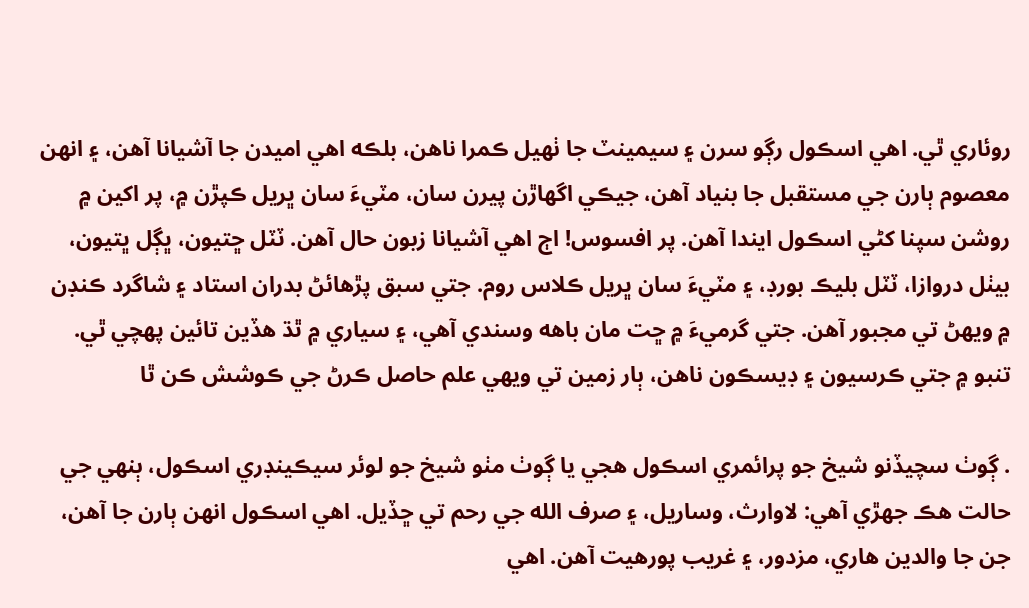روئاري ٿي. اهي اسڪول رڳو سرن ۽ سيمينٽ جا ٺهيل ڪمرا ناهن، بلڪه اهي اميدن جا آشيانا آهن، ۽ انهن معصوم ٻارن جي مستقبل جا بنياد آهن، جيڪي اگهاڙن پيرن سان، مٽيءَ سان ڀريل ڪپڙن ۾، پر اکين ۾ روشن سپنا کڻي اسڪول ايندا آهن. پر افسوس! اڄ اهي آشيانا زبون حال آهن. ٽٽل ڇتيون، ڀڳل ڀتيون، بيٺل دروازا، ٽٽل بليڪ بورڊ، ۽ مٽيءَ سان ڀريل ڪلاس روم. جتي سبق پڙهائڻ بدران استاد ۽ شاگرد ڪنڊن ۾ ويهڻ تي مجبور آهن. جتي گرميءَ ۾ ڇت مان باهه وسندي آهي، ۽ سياري ۾ ٿڌ هڏين تائين پهچي ٿي. تنبو ۾ جتي ڪرسيون ۽ ڊيسڪون ناهن، ٻار زمين تي ويهي علم حاصل ڪرڻ جي ڪوشش ڪن ٿا

. ڳوٺ سچيڏنو شيخ جو پرائمري اسڪول هجي يا ڳوٺ مٺو شيخ جو لوئر سيڪينڊري اسڪول، ٻنهي جي حالت هڪ جهڙي آهي: لاوارث، وساريل، ۽ صرف الله جي رحم تي ڇڏيل. اهي اسڪول انهن ٻارن جا آهن، جن جا والدين هاري، مزدور، ۽ غريب پورهيت آهن. اهي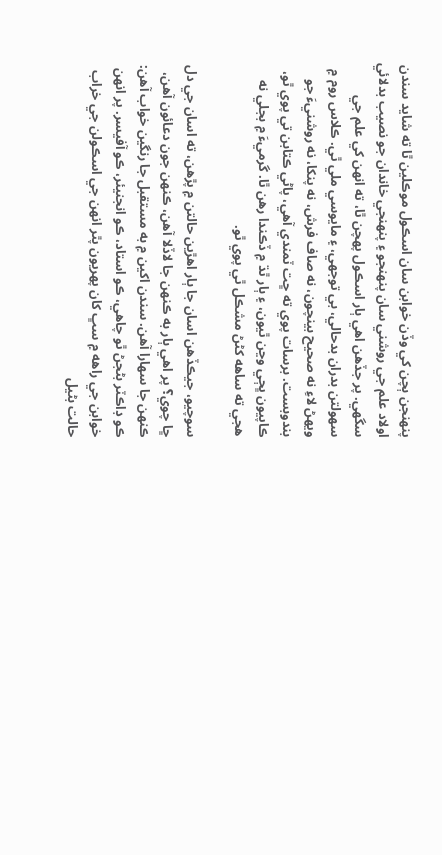پنهنجن ٻچن کي وڏن خوابن سان اسڪول موڪلين ٿا ته شايد سندن اولاد علم جي روشني سان پنهنجو ۽ پنهنجي خاندان جو نصيب بدلائي سگهي. پر جڏهن اهي ٻار اسڪول پهچن ٿا، ته انهن کي علم جي سهولتن بدران بدحالي، بي توجهي، ۽ مايوسي ملي ٿي. ڪلاس روم ۾ ويهڻ لاءِ نه صحيح بينچون، نه صاف فرش، نه پنکا، نه روشنيءَ جو بندوبست. برسات پوي ته ڇت ٽمندي آهي، پاڻي ڪتابن تي پوي ٿو، ڪاپيون ڀڄي وڃن ٿيون، ۽ ٻار ٿڌ ۾ ڏڪندا رهن ٿا. گرميءَ ۾ بجلي نه هجي ته ساهه کڻڻ مشڪل ٿي پوي ٿو.

سوچيو، جيڪڏهن اسان جا ٻار اهڙين حالتن ۾ پڙهن، ته اسان جي دل ڇا چوي؟ پر اهي ٻار به ڪنهن جا لاڏلا آهن، ڪنهن جون دعائون آهن، ڪنهن جا سهارا آهن. سندن اکين ۾ به مستقبل جا رنگين خواب آهن: ڪو ڊاڪٽر بڻجڻ ٿو چاهي، ڪو استاد، ڪو انجنيئر، ڪو آفيسر. پر انهن خوابن جي راهه ۾ سڀ کان پهريون پٿر انهن جي اسڪولن جي خراب حالت بڻيل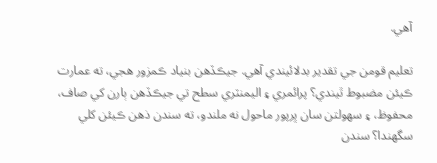آهي.

تعليم قومن جي تقدير بدلائيندي آهي. جيڪڏهن بنياد ڪمزور هجي، ته عمارت ڪيئن مضبوط ٿيندي؟ پرائمري ۽ اليمنٽري سطح تي جيڪڏهن ٻارن کي صاف، محفوظ، ۽ سهولتن سان ڀرپور ماحول نه ملندو، ته سندن ذهن ڪيئن کلي سگهندا؟ سندن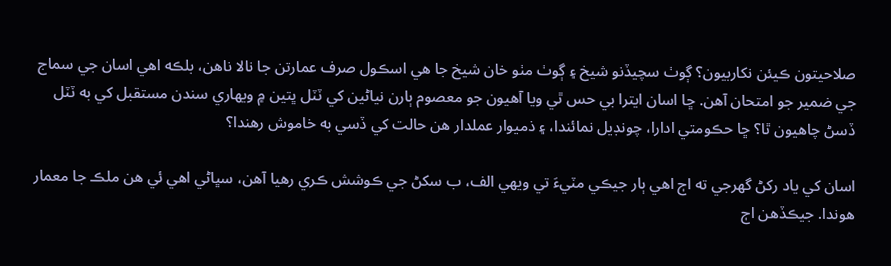صلاحيتون ڪيئن نکاربيون؟ ڳوٺ سچيڏنو شيخ ۽ ڳوٺ مٺو خان شيخ جا هي اسڪول صرف عمارتن جا نالا ناهن، بلڪه اهي اسان جي سماج جي ضمير جو امتحان آهن. ڇا اسان ايترا بي حس ٿي ويا آهيون جو معصوم ٻارن نياڻين کي ٽٽل ڀتين ۾ ويهاري سندن مستقبل کي به ٽٽل ڏسڻ چاهيون ٿا؟ ڇا حڪومتي ادارا، چونڊيل نمائندا، ۽ ذميوار عملدار هن حالت کي ڏسي به خاموش رهندا؟

اسان کي ياد رکڻ گهرجي ته اڄ اهي ٻار جيڪي مٽيءَ تي ويهي الف، ب سکڻ جي ڪوشش ڪري رهيا آهن، سڀاڻي اهي ئي هن ملڪ جا معمار هوندا. جيڪڏهن اڄ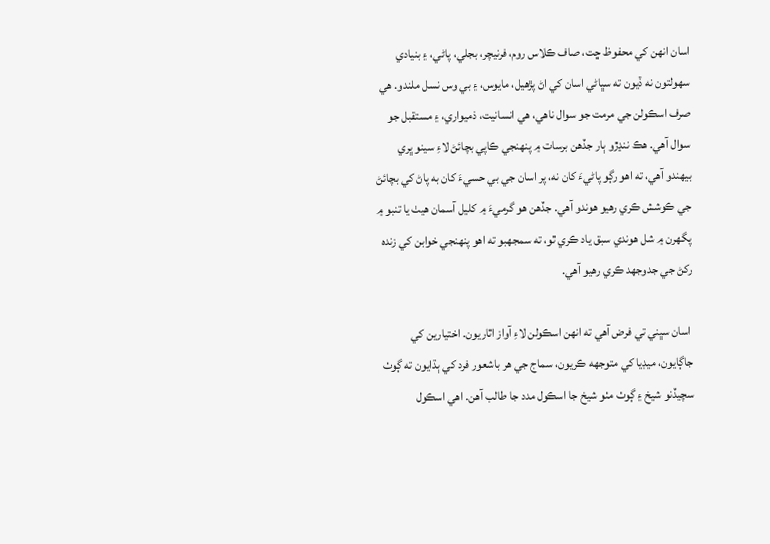اسان انهن کي محفوظ ڇت، صاف ڪلاس روم، فرنيچر، بجلي، پاڻي، ۽ بنيادي سهولتون نه ڏيون ته سڀاڻي اسان کي اڻ پڙهيل، مايوس، ۽ بي وس نسل ملندو. هي صرف اسڪولن جي مرمت جو سوال ناهي، هي انسانيت، ذميواري، ۽ مستقبل جو سوال آهي. هڪ ننڍڙو ٻار جڏهن برسات ۾ پنهنجي ڪاپي بچائڻ لاءِ سينو ڀري بيهندو آهي، ته اهو رڳو پاڻيءَ کان نه، پر اسان جي بي حسيءَ کان به پاڻ کي بچائڻ جي ڪوشش ڪري رهيو هوندو آهي. جڏهن هو گرميءَ ۾ کليل آسمان هيٺ يا تنبو ۾ پگهرن ۾ شل هوندي سبق ياد ڪري ٿو، ته سمجهبو ته اهو پنهنجي خوابن کي زنده رکڻ جي جدوجهد ڪري رهيو آهي.

 اسان سڀني تي فرض آهي ته انهن اسڪولن لاءِ آواز اٿاريون. اختيارين کي جاڳايون، ميڊيا کي متوجهه ڪريون، سماج جي هر باشعور فرد کي ٻڌايون ته ڳوٺ سچيڏنو شيخ ۽ ڳوٺ مٺو شيخ جا اسڪول مدد جا طالب آهن. اهي اسڪول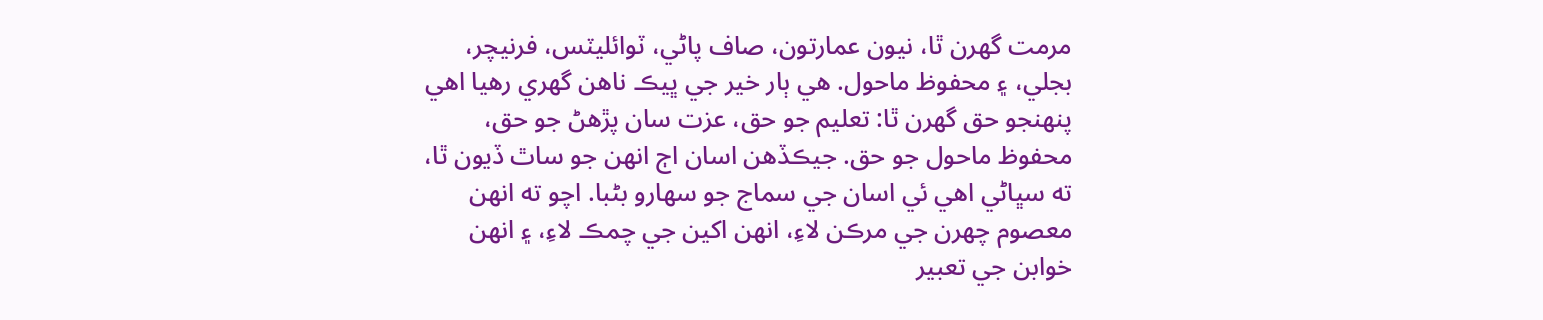مرمت گهرن ٿا، نيون عمارتون، صاف پاڻي، ٽوائليٽس، فرنيچر، بجلي، ۽ محفوظ ماحول. هي ٻار خير جي ڀيڪ ناهن گهري رهيا اهي پنهنجو حق گهرن ٿا: تعليم جو حق، عزت سان پڙهڻ جو حق، محفوظ ماحول جو حق. جيڪڏهن اسان اڄ انهن جو ساٿ ڏيون ٿا، ته سڀاڻي اهي ئي اسان جي سماج جو سهارو بڻبا. اچو ته انهن معصوم چهرن جي مرڪن لاءِ، انهن اکين جي چمڪ لاءِ، ۽ انهن خوابن جي تعبير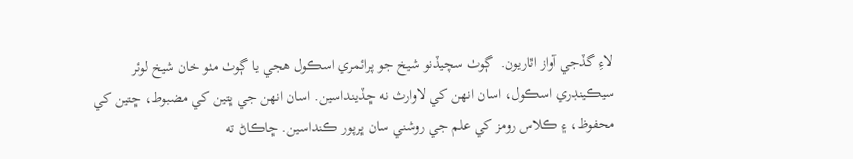لاءِ گڏجي آواز اٿاريون.  ڳوٺ سچيڏنو شيخ جو پرائمري اسڪول هجي يا ڳوٺ مٺو خان شيخ لوئر سيڪينڊري اسڪول، اسان انهن کي لاوارث نه ڇڏينداسين. اسان انهن جي ڀتين کي مضبوط، ڇتين کي محفوظ، ۽ ڪلاس رومز کي علم جي روشني سان ڀرپور ڪنداسين. ڇاڪاڻ ته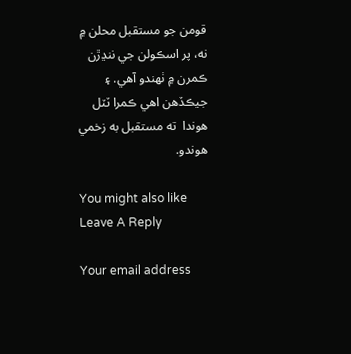قومن جو مستقبل محلن ۾ نه، پر اسڪولن جي ننڍڙن ڪمرن ۾ ٺهندو آهي. ۽ جيڪڏهن اهي ڪمرا ٽٽل هوندا  ته مستقبل به زخمي هوندو.

You might also like
Leave A Reply

Your email address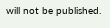will not be published.